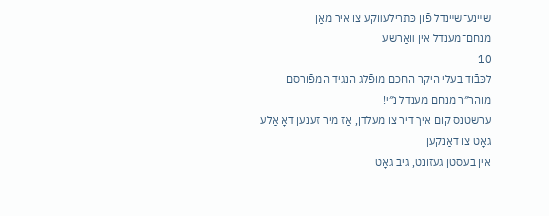שײנע־שײנדל פֿון כּתרילעװקע צו איר מאַן מנחם־מענדל אין װאַרשע
10
לכּבֿוד בעלי היקר החכם מופֿלג הנגיד המפֿורסם מוהר″ר מנחם מענדל נ″י!
ערשטנס קום איך דיר צו מעלדן, אַז מיר זענען דאָ אַלע גאָט צו דאַנקען
אין בעסטן געזונט, גיב גאָט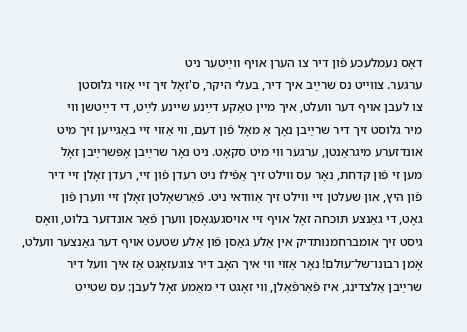דאָס נעמלעכע פֿון דיר צו הערן אױף װײַטער ניט
ערגער. צװײט נס שרײַב איך דיר, בעלי היקר, ס'זאָל זיך זײ אַזױ גלוסטן
צו לעבן אױף דער װעלט, איך מײן טאַקע דײַנע שײנע לײַט, די דײַטשן װי
מיר גלוסט זיך דיר שרײַבן נאָך אַ מאָל פֿון דעם, װי אַזױ זײ באַגײען זיך מיט
אונדזערע מיגראַנטן, ערגער װי מיט סקאָט. ניט נאָר שרײַבן אָפּשרײַבן זאָל
מען זי פֿון קדחת, נאָר עס װילט זיך אַפֿילו ניט רעדן פֿון זײ, רעדן זאָלן זײ דיר
פֿון היץ, און שעלטן זײ װילט זיך אַװדאי ניט. פֿאַרשאָלטן זאָלן זײ װערן פֿון
גאָט, די גאַנצע תּוכחה זאָל אױף זײ אױסגעגאָסן װערן פֿאַר אונדזער בלוט, װאָס
גיסט זיך אומברחמנותדיק אין אַלע גאַסן פֿון אַלע שטעט אױף דער גאַנצער װעלט,
אָמן רבונו־של־עולם! נאָר אַזױ װי איך האָב דיר צוגעזאָגט אַז איך װעל דיר
שרײַבן אַלצדינג, איז פֿאַרפֿאַלן, װי זאָגט די מאַמע זאָל לעבן: עס שטײט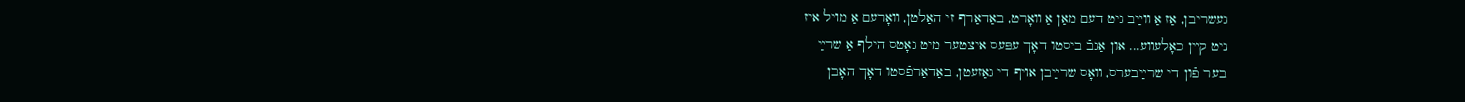געשריבן, אַז אַ װײַב גיט דעם מאַן אַ װאָרט, באַדאַרף זי האַלטן, װאָרעם אַ מױל איז
ניט קײן כאָלעװע... און אַגבֿ ביסטו דאָך עפּעס איצטער מיט גאָטס הילף אַ שרײַ
בער פֿון די שרײַבערס, װאָס שרײַבן אױף די גאַזעטן, באַדאַרפֿסטו דאָך האָבן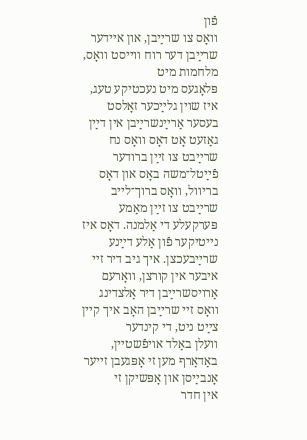פֿון
װאָס צו שרײַבן, און אײדער שרײַבן דער רוח װײסט װאָס, מלחמות מיט
פּלאָגעס מיט נעכטיקע טעג, איז שױן גלײַכער זאָלסט בעסער אַרײַנשרײַבן אין דײַן
גאַזעט אָט דאָס װאָס נח שרײַבט צו זײַן ברודער פֿײַטל־משה באָס און דאָס
בריװל, װאָס ברוך־לײב שרײַבט צו זײַן מאַמע פּערקעלע די אַלמנה. דאָס איז
נײטיקער פֿון אַלע דײַנע שרײַבעכצן. איך גיב דיר זײ איבער אין קורצן, װאָרעם
אַרױסשרײַבן דיר אַלצדינג װאָס זײ שרײַבן האָב איך קײן צײַט ניט, די קינדער
װעלן באַלד אױפֿשטײן, באַדאַרף מען זי אָפּגעבן זײער אָנבײַסן און אָפּשיקן זי
אין חדר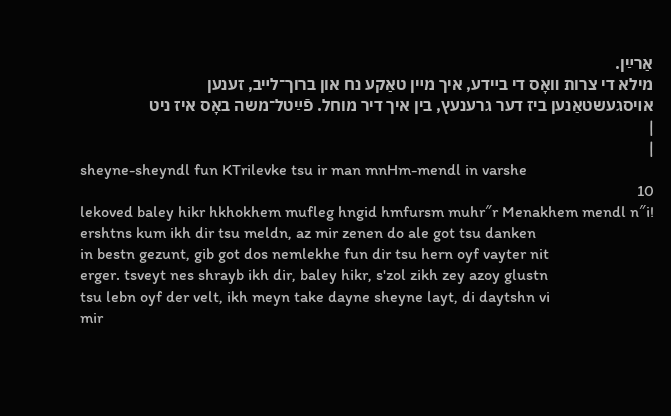אַרײַן.
מילא די צרות װאָס די בײדע, איך מײן טאַקע נח און ברוך־לײב, זענען
אױסגעשטאַנען ביז דער גרענעץ, בין איך דיר מוחל. פֿײַטל־משה באָס איז ניט
|
|
sheyne-sheyndl fun KTrilevke tsu ir man mnHm-mendl in varshe
10
lekoved baley hikr hkhokhem mufleg hngid hmfursm muhr″r Menakhem mendl n″i!
ershtns kum ikh dir tsu meldn, az mir zenen do ale got tsu danken
in bestn gezunt, gib got dos nemlekhe fun dir tsu hern oyf vayter nit
erger. tsveyt nes shrayb ikh dir, baley hikr, s'zol zikh zey azoy glustn
tsu lebn oyf der velt, ikh meyn take dayne sheyne layt, di daytshn vi
mir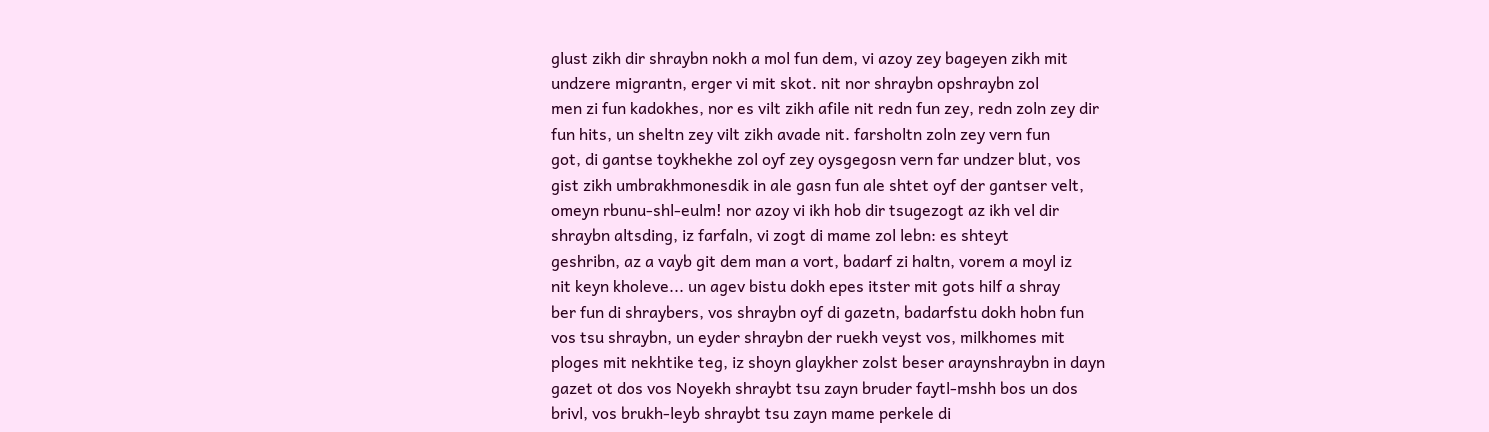glust zikh dir shraybn nokh a mol fun dem, vi azoy zey bageyen zikh mit
undzere migrantn, erger vi mit skot. nit nor shraybn opshraybn zol
men zi fun kadokhes, nor es vilt zikh afile nit redn fun zey, redn zoln zey dir
fun hits, un sheltn zey vilt zikh avade nit. farsholtn zoln zey vern fun
got, di gantse toykhekhe zol oyf zey oysgegosn vern far undzer blut, vos
gist zikh umbrakhmonesdik in ale gasn fun ale shtet oyf der gantser velt,
omeyn rbunu-shl-eulm! nor azoy vi ikh hob dir tsugezogt az ikh vel dir
shraybn altsding, iz farfaln, vi zogt di mame zol lebn: es shteyt
geshribn, az a vayb git dem man a vort, badarf zi haltn, vorem a moyl iz
nit keyn kholeve... un agev bistu dokh epes itster mit gots hilf a shray
ber fun di shraybers, vos shraybn oyf di gazetn, badarfstu dokh hobn fun
vos tsu shraybn, un eyder shraybn der ruekh veyst vos, milkhomes mit
ploges mit nekhtike teg, iz shoyn glaykher zolst beser araynshraybn in dayn
gazet ot dos vos Noyekh shraybt tsu zayn bruder faytl-mshh bos un dos
brivl, vos brukh-leyb shraybt tsu zayn mame perkele di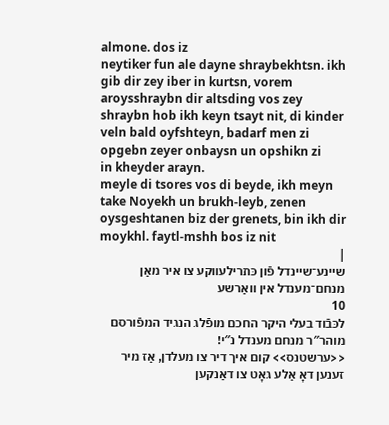almone. dos iz
neytiker fun ale dayne shraybekhtsn. ikh gib dir zey iber in kurtsn, vorem
aroysshraybn dir altsding vos zey shraybn hob ikh keyn tsayt nit, di kinder
veln bald oyfshteyn, badarf men zi opgebn zeyer onbaysn un opshikn zi
in kheyder arayn.
meyle di tsores vos di beyde, ikh meyn take Noyekh un brukh-leyb, zenen
oysgeshtanen biz der grenets, bin ikh dir moykhl. faytl-mshh bos iz nit
|
שײנע־שײנדל פֿון כּתרילעװקע צו איר מאַן מנחם־מענדל אין װאַרשע
10
לכּבֿוד בעלי היקר החכם מופֿלג הנגיד המפֿורסם מוהר″ר מנחם מענדל נ″י!
<<ערשטנס>> קום איך דיר צו מעלדן, אַז מיר זענען דאָ אַלע גאָט צו דאַנקען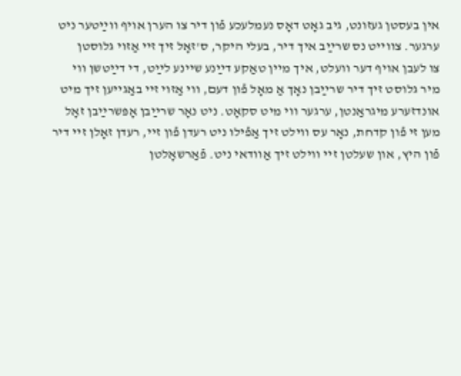אין בעסטן געזונט, גיב גאָט דאָס נעמלעכע פֿון דיר צו הערן אױף װײַטער ניט
ערגער. צװײט נס שרײַב איך דיר, בעלי היקר, ס'זאָל זיך זײ אַזױ גלוסטן
צו לעבן אױף דער װעלט, איך מײן טאַקע דײַנע שײנע לײַט, די דײַטשן װי
מיר גלוסט זיך דיר שרײַבן נאָך אַ מאָל פֿון דעם, װי אַזױ זײ באַגײען זיך מיט
אונדזערע מיגראַנטן, ערגער װי מיט סקאָט. ניט נאָר שרײַבן אָפּשרײַבן זאָל
מען זי פֿון קדחת, נאָר עס װילט זיך אַפֿילו ניט רעדן פֿון זײ, רעדן זאָלן זײ דיר
פֿון היץ, און שעלטן זײ װילט זיך אַװדאי ניט. פֿאַרשאָלטן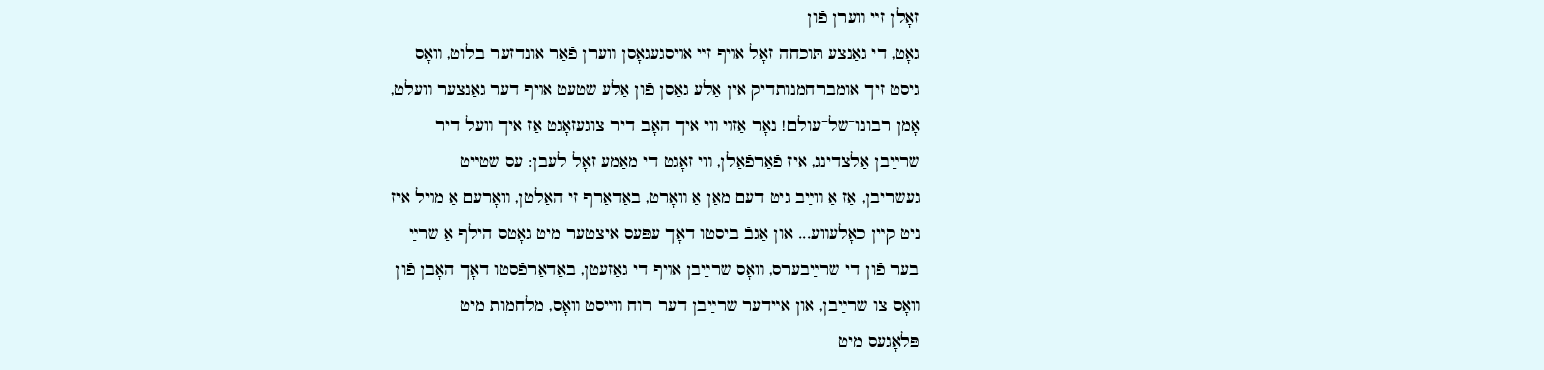זאָלן זײ װערן פֿון
גאָט, די גאַנצע תּוכחה זאָל אױף זײ אױסגעגאָסן װערן פֿאַר אונדזער בלוט, װאָס
גיסט זיך אומברחמנותדיק אין אַלע גאַסן פֿון אַלע שטעט אױף דער גאַנצער װעלט,
אָמן רבונו־של־עולם! נאָר אַזױ װי איך האָב דיר צוגעזאָגט אַז איך װעל דיר
שרײַבן אַלצדינג, איז פֿאַרפֿאַלן, װי זאָגט די מאַמע זאָל לעבן: עס שטײט
געשריבן, אַז אַ װײַב גיט דעם מאַן אַ װאָרט, באַדאַרף זי האַלטן, װאָרעם אַ מױל איז
ניט קײן כאָלעװע... און אַגבֿ ביסטו דאָך עפּעס איצטער מיט גאָטס הילף אַ שרײַ
בער פֿון די שרײַבערס, װאָס שרײַבן אױף די גאַזעטן, באַדאַרפֿסטו דאָך האָבן פֿון
װאָס צו שרײַבן, און אײדער שרײַבן דער רוח װײסט װאָס, מלחמות מיט
פּלאָגעס מיט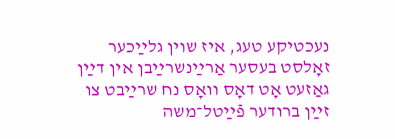נעכטיקע טעג, איז שױן גלײַכער זאָלסט בעסער אַרײַנשרײַבן אין דײַן
גאַזעט אָט דאָס װאָס נח שרײַבט צו זײַן ברודער פֿײַטל־משה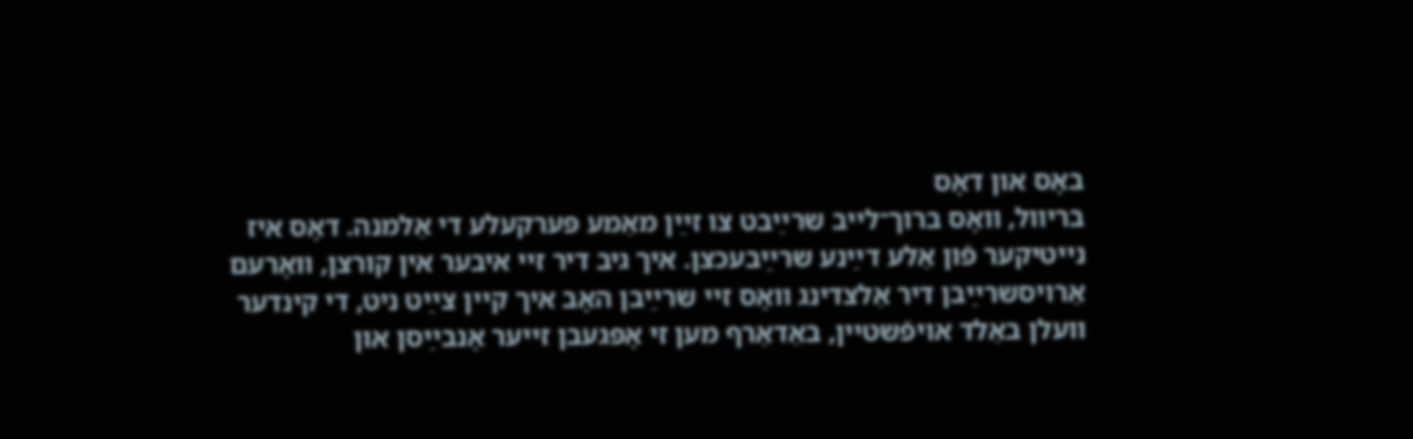באָס און דאָס
בריװל, װאָס ברוך־לײב שרײַבט צו זײַן מאַמע פּערקעלע די אַלמנה. דאָס איז
נײטיקער פֿון אַלע דײַנע שרײַבעכצן. איך גיב דיר זײ איבער אין קורצן, װאָרעם
אַרױסשרײַבן דיר אַלצדינג װאָס זײ שרײַבן האָב איך קײן צײַט ניט, די קינדער
װעלן באַלד אױפֿשטײן, באַדאַרף מען זי אָפּגעבן זײער אָנבײַסן און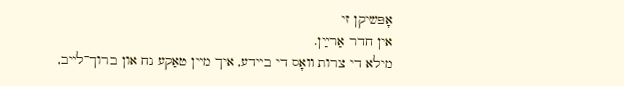אָפּשיקן זי
אין חדר אַרײַן.
מילא די צרות װאָס די בײדע, איך מײן טאַקע נח און ברוך־לײב,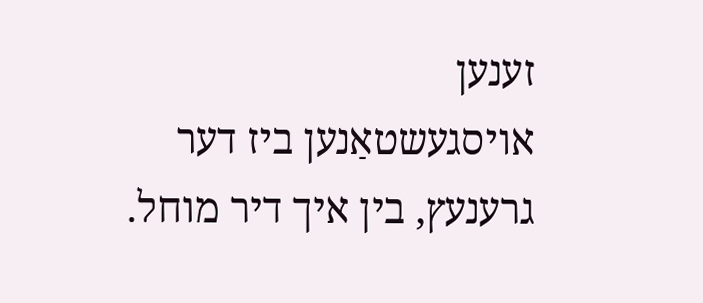זענען
אױסגעשטאַנען ביז דער גרענעץ, בין איך דיר מוחל.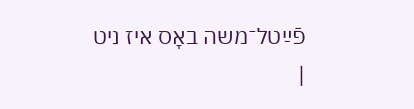פֿײַטל־משה באָס איז ניט
|